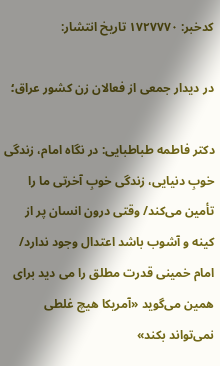کدخبر: ۱۷۲۷۷۷۰ تاریخ انتشار:

در دیدار جمعی از فعالان زن کشور عراق؛

دکتر فاطمه طباطبایی: در نگاه امام، زندگی خوبِ دنیایی، زندگی خوبِ آخرتی ما را تأمین می‌کند/ وقتی درون انسان پر از کینه و آشوب باشد اعتدال وجود ندارد/ امام خمینی قدرت مطلق را می دید برای همین می‌گوید «آمریکا هیچ غلطی نمی‌تواند بکند»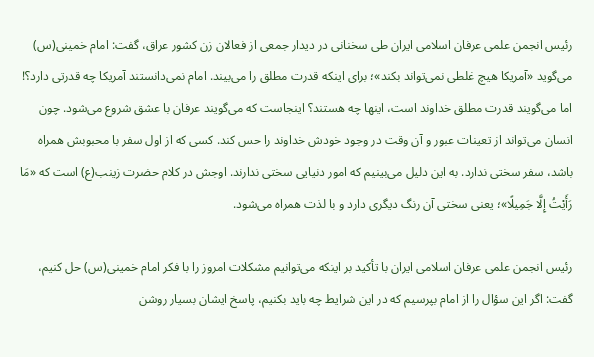رئیس انجمن علمی عرفان اسلامی ایران طی سخنانی در دیدار جمعی از فعالان زن کشور عراق، گفت: امام خمینی(س) می‌گوید «آمریکا هیچ غلطی نمی‌تواند بکند»؛ برای اینکه قدرت مطلق را می‌بیند. امام نمی‌دانستند آمریکا چه قدرتی دارد؟! اما می‌گویند قدرت مطلق خداوند است، اینها چه هستند؟ اینجاست که می‌گویند عرفان با عشق شروع می‌شود. چون انسان می‌تواند از تعینات عبور و آن وقت در وجود خودش خداوند را حس کند. کسی که از اول سفر با محبوبش همراه باشد، سفر سختی ندارد. به این دلیل می‌بینیم که امور دنیایی سختی ندارند. اوجش در کلام حضرت زینب(ع) است که «مَا رَأَیْتُ إِلَّا جَمِیلًا»؛ یعنی سختی آن رنگ دیگری دارد و با لذت همراه می‌شود.

رئیس انجمن علمی عرفان اسلامی ایران با تأکید بر اینکه می‌توانیم مشکلات امروز را با فکر امام خمینی(س) حل کنیم، گفت: اگر این سؤال را از امام بپرسیم که در این شرایط چه باید بکنیم، پاسخ ایشان بسیار روشن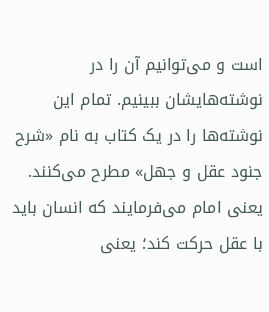است و می‌توانیم آن را در نوشته‌هایشان ببینیم. تمام این نوشته‌ها را در یک کتاب به نام «شرح جنود عقل و جهل» مطرح می‌کنند. یعنی امام می‌فرمایند که انسان باید با عقل حرکت کند؛ یعنی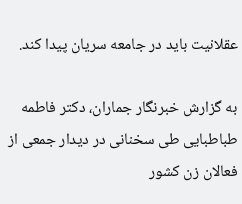عقلانیت باید در جامعه سریان پیدا کند.

به گزارش خبرنگار جماران، دکتر فاطمه طباطبایی طی سخنانی در دیدار جمعی از فعالان زن کشور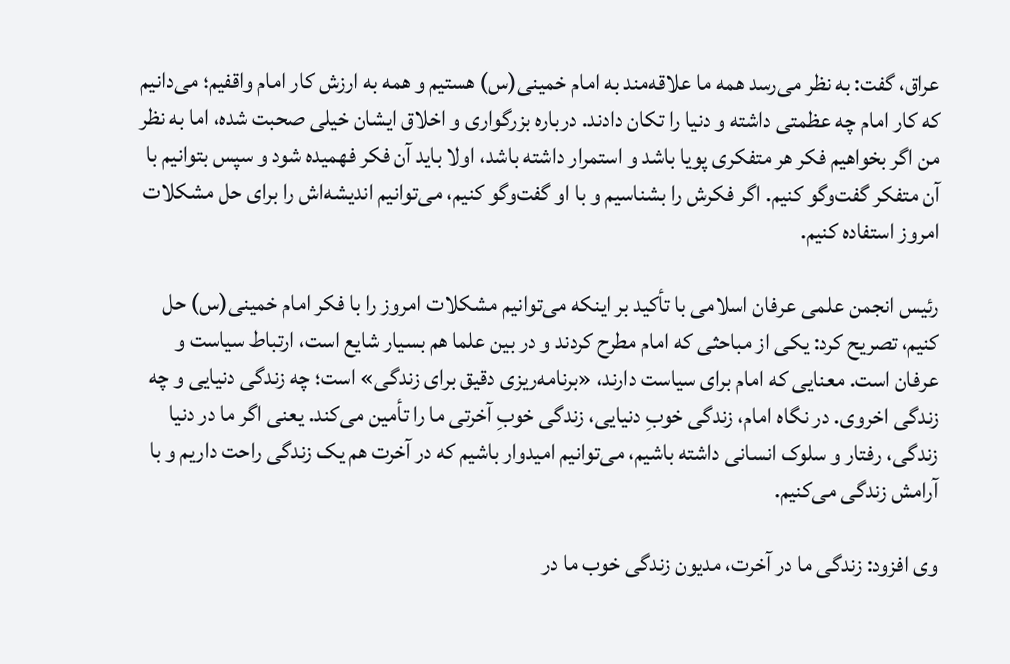عراق، گفت: به نظر می‌رسد همه ما علاقه‌مند به امام خمینی(س) هستیم و همه به ارزش کار امام واقفیم؛ می‌دانیم که کار امام چه عظمتی داشته و دنیا را تکان دادند. درباره بزرگواری و اخلاق ایشان خیلی صحبت شده، اما به نظر من اگر بخواهیم فکر هر متفکری پویا باشد و استمرار داشته باشد، اولا باید آن فکر فهمیده شود و سپس بتوانیم با آن متفکر گفت‌وگو کنیم. اگر فکرش را بشناسیم و با او گفت‌وگو کنیم، می‌توانیم اندیشه‌اش را برای حل مشکلات امروز استفاده کنیم.

رئیس انجمن علمی عرفان اسلامی با تأکید بر اینکه می‌توانیم مشکلات امروز را با فکر امام خمینی(س) حل کنیم، تصریح کرد: یکی از مباحثی که امام مطرح کردند و در بین علما هم بسیار شایع است، ارتباط سیاست و عرفان است. معنایی که امام برای سیاست دارند، «برنامه‌ریزی دقیق برای زندگی» است؛ چه زندگی دنیایی و چه زندگی اخروی. در نگاه امام، زندگی خوبِ دنیایی، زندگی خوبِ آخرتی ما را تأمین می‌کند. یعنی اگر ما در دنیا زندگی، رفتار و سلوک انسانی داشته باشیم، می‌توانیم امیدوار باشیم که در آخرت هم یک زندگی راحت داریم و با آرامش زندگی می‌کنیم.

وی افزود: زندگی ما در آخرت، مدیون زندگی خوب ما در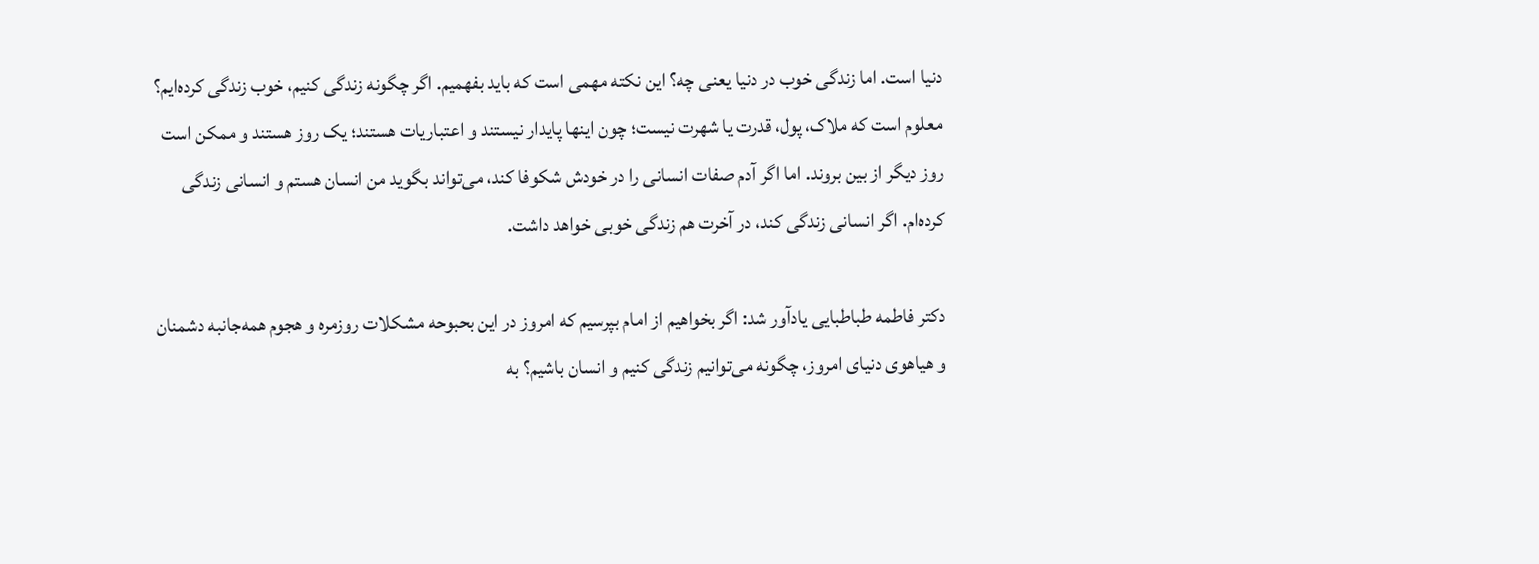دنیا است. اما زندگی خوب در دنیا یعنی چه؟ این نکته مهمی است که باید بفهمیم. اگر چگونه زندگی کنیم، خوب زندگی کرده‌ایم؟ معلوم است که ملاک، پول، قدرت یا شهرت نیست؛ چون اینها پایدار نیستند و اعتباریات هستند؛ یک روز هستند و ممکن است روز دیگر از بین بروند. اما اگر آدم صفات انسانی را در خودش شکوفا کند، می‌تواند بگوید من انسان هستم و انسانی زندگی کرده‌ام. اگر انسانی زندگی کند، در آخرت هم زندگی خوبی خواهد داشت.

دکتر فاطمه طباطبایی یادآور شد: اگر بخواهیم از امام بپرسیم که امروز در این بحبوحه مشکلات روزمره و هجوم همه‌جانبه دشمنان و هیاهوی دنیای امروز، چگونه می‌توانیم زندگی کنیم و انسان باشیم؟ به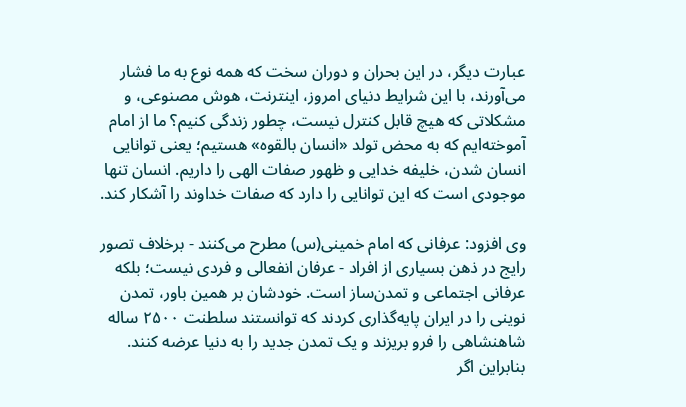عبارت دیگر، در این بحران و دوران سخت که همه نوع به ما فشار می‌آورند، با این شرایط دنیای امروز، اینترنت، هوش مصنوعی، و مشکلاتی که هیچ قابل کنترل نیست، چطور زندگی کنیم؟ ما از امام آموخته‌ایم که به محض تولد «انسان بالقوه» هستیم؛ یعنی توانایی انسان شدن، خلیفه خدایی و ظهور صفات الهی را داریم. انسان تنها موجودی است که این توانایی را دارد که صفات خداوند را آشکار کند.

وی افزود: عرفانی که امام خمینی(س) مطرح می‌کنند - برخلاف تصور رایج در ذهن بسیاری از افراد - عرفان انفعالی و فردی نیست؛ بلکه عرفانی اجتماعی و تمدن‌ساز است. خودشان بر همین باور، تمدن نوینی را در ایران پایه‌گذاری کردند که توانستند سلطنت ۲۵۰۰ ساله شاهنشاهی را فرو بریزند و یک تمدن جدید را به دنیا عرضه کنند. بنابراین اگر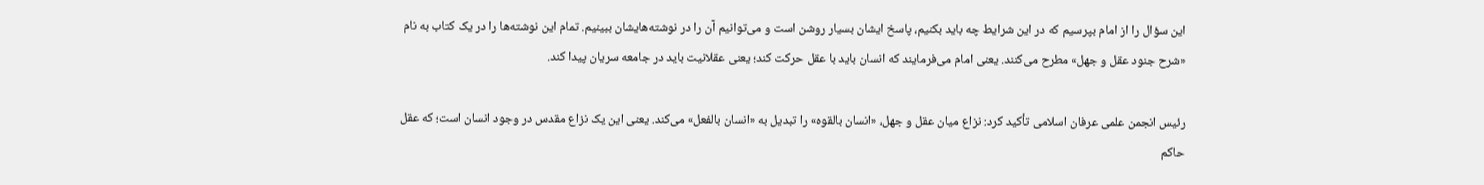این سؤال را از امام بپرسیم که در این شرایط چه باید بکنیم، پاسخ ایشان بسیار روشن است و می‌توانیم آن را در نوشته‌هایشان ببینیم. تمام این نوشته‌ها را در یک کتاب به نام «شرح جنود عقل و جهل» مطرح می‌کنند. یعنی امام می‌فرمایند که انسان باید با عقل حرکت کند؛ یعنی عقلانیت باید در جامعه سریان پیدا کند.

رئیس انجمن علمی عرفان اسلامی تأکید کرد: نزاع میان عقل و جهل، «انسان بالقوه» را تبدیل به «انسان بالفعل» می‌کند. یعنی این یک نزاع مقدس در وجود انسان است؛ که عقل حاکم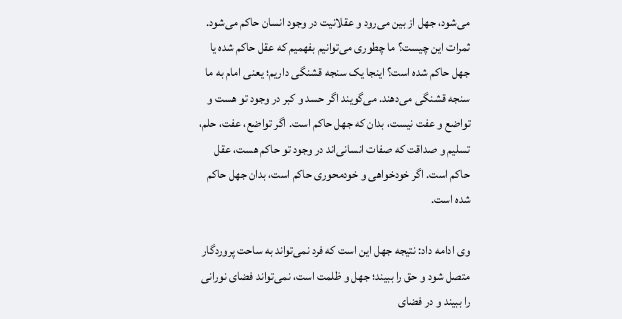می‌شود، جهل از بین می‌رود و عقلانیت در وجود انسان حاکم می‌شود. ثمرات این چیست؟ ما چطوری می‌توانیم بفهمیم که عقل حاکم شده یا جهل حاکم شده است؟ اینجا یک سنجه قشنگی داریم؛ یعنی امام به ما سنجه قشنگی می‌دهند. می‌گویند اگر حسد و کبر در وجود تو هست و تواضع و عفت نیست، بدان که جهل حاکم است. اگر تواضع، عفت، حلم، تسلیم و صداقت که صفات انسانی‌اند در وجود تو حاکم هست، عقل حاکم است. اگر خودخواهی و خودمحوری حاکم است، بدان جهل حاکم شده است.

وی ادامه داد: نتیجه جهل این است که فرد نمی‌تواند به ساحت پروردگار متصل شود و حق را ببیند؛ جهل و ظلمت است، نمی‌تواند فضای نورانی را ببیند و در فضای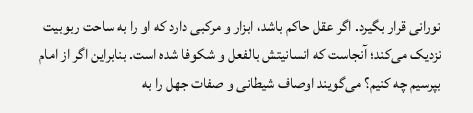نورانی قرار بگیرد. اگر عقل حاکم باشد، ابزار و مرکبی دارد که او را به ساحت ربوبیت نزدیک می‌کند؛ آنجاست که انسانیتش بالفعل و شکوفا شده است. بنابراین اگر از امام بپرسیم چه کنیم؟ می‌گویند اوصاف شیطانی و صفات جهل را به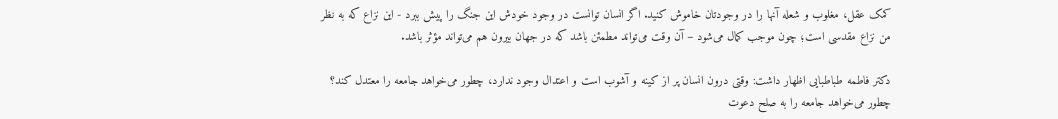کمک عقل، مغلوب و شعله آنها را در وجودتان خاموش کنید. اگر انسان توانست در وجود خودش این جنگ را پیش ببرد - این نزاع که به نظر من نزاع مقدسی است؛ چون موجب کمال می‌شود – آن وقت می‌تواند مطمئن باشد که در جهان بیرون هم می‌تواند مؤثر باشد.

دکتر فاطمه طباطبایی اظهار داشت: وقتی درون انسان پر از کینه و آشوب است و اعتدال وجود ندارد، چطور می‌خواهد جامعه را معتدل کند؟ چطور می‌خواهد جامعه را به صلح دعوت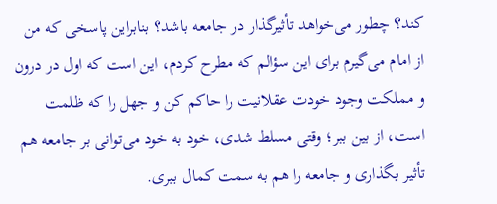کند؟ چطور می‌خواهد تأثیرگذار در جامعه باشد؟ بنابراین پاسخی که من از امام می‌گیرم برای این سؤالم که مطرح کردم، این است که اول در درون و مملکت وجود خودت عقلانیت را حاکم کن و جهل را که ظلمت است، از بین ببر؛ وقتی مسلط شدی، خود به خود می‌توانی بر جامعه هم تأثیر بگذاری و جامعه را هم به سمت کمال ببری.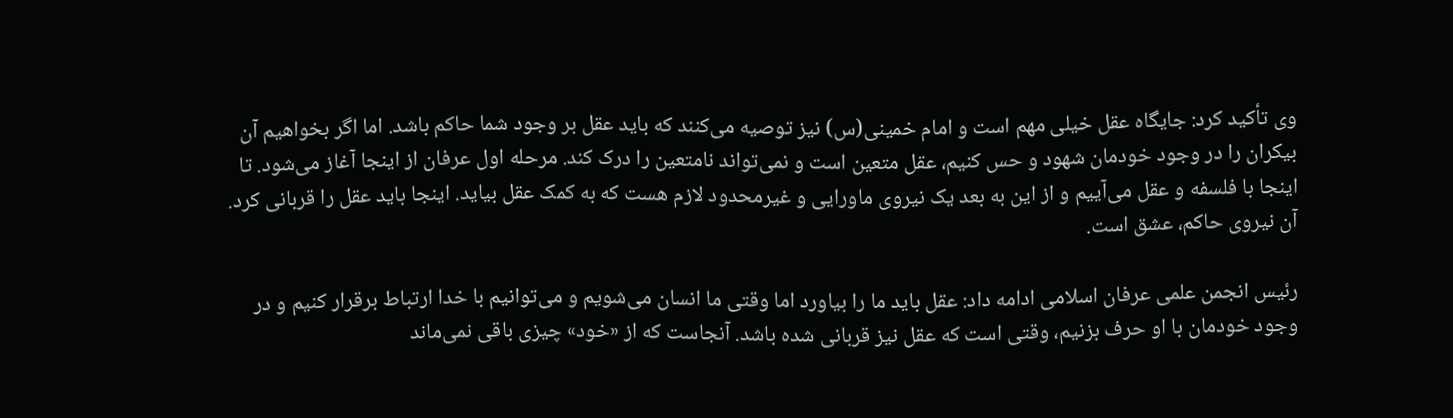وی تأکید کرد: جایگاه عقل خیلی مهم است و امام خمینی(س) نیز توصیه می‌کنند که باید عقل بر وجود شما حاکم باشد. اما اگر بخواهیم آن بیکران را در وجود خودمان شهود و حس کنیم، عقل متعین است و نمی‌تواند نامتعین را درک کند. مرحله اول عرفان از اینجا آغاز می‌شود. تا اینجا با فلسفه و عقل می‌آییم و از این به بعد یک نیروی ماورایی و غیرمحدود لازم هست که به کمک عقل بیاید. اینجا باید عقل را قربانی کرد. آن نیروی حاکم، عشق است.

رئیس انجمن علمی عرفان اسلامی ادامه داد: عقل باید ما را بیاورد اما وقتی ما انسان می‌شویم و می‌توانیم با خدا ارتباط برقرار کنیم و در وجود خودمان با او حرف بزنیم، وقتی است که عقل نیز قربانی شده باشد. آنجاست که از «خود» چیزی باقی نمی‌ماند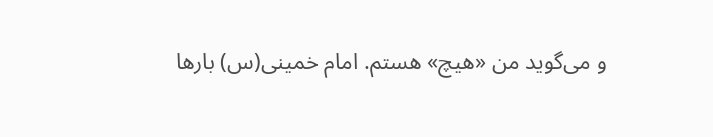و می‌گوید من «هیچ» هستم. امام خمینی(س) بارها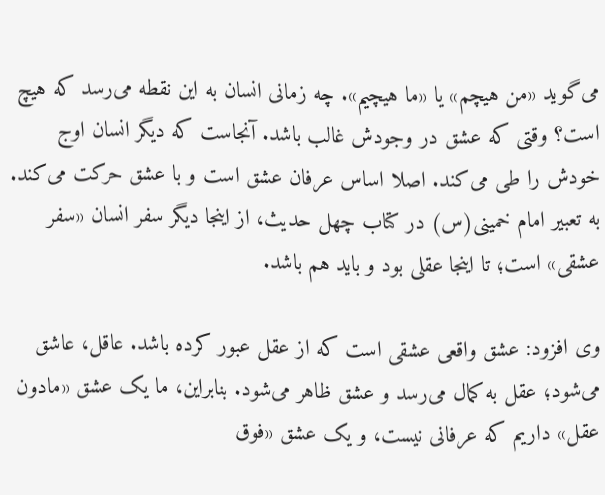می‌گوید «من هیچم» یا «ما هیچیم». چه زمانی انسان به این نقطه می‌رسد که هیچ است؟ وقتی که عشق در وجودش غالب باشد. آنجاست که دیگر انسان اوج خودش را طی می‌کند. اصلا اساس عرفان عشق است و با عشق حرکت می‌کند. به تعبیر امام خمینی(س) در کتاب چهل حدیث، از اینجا دیگر سفر انسان «سفر عشقی» است؛ تا اینجا عقلی بود و باید هم باشد.

وی افزود: عشق واقعی عشقی است که از عقل عبور کرده باشد. عاقل، عاشق می‌شود؛ عقل به کمال می‌رسد و عشق ظاهر می‌شود. بنابراین، ما یک عشق «مادون عقل» داریم که عرفانی نیست، و یک عشق «فوق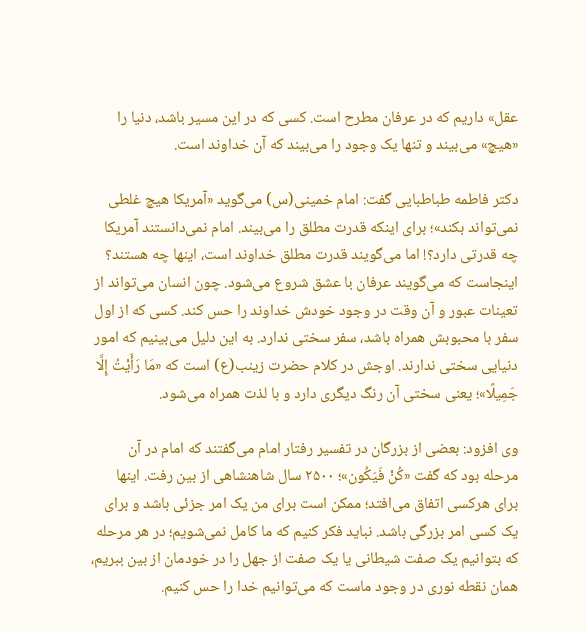عقل» داریم که در عرفان مطرح است. کسی که در این مسیر باشد، دنیا را «هیچ» می‌بیند و تنها یک وجود را می‌بیند که آن خداوند است.

دکتر فاطمه طباطبایی گفت: امام خمینی(س) می‌گوید «آمریکا هیچ غلطی نمی‌تواند بکند»؛ برای اینکه قدرت مطلق را می‌بیند. امام نمی‌دانستند آمریکا چه قدرتی دارد؟! اما می‌گویند قدرت مطلق خداوند است، اینها چه هستند؟ اینجاست که می‌گویند عرفان با عشق شروع می‌شود. چون انسان می‌تواند از تعینات عبور و آن وقت در وجود خودش خداوند را حس کند. کسی که از اول سفر با محبوبش همراه باشد، سفر سختی ندارد. به این دلیل می‌بینیم که امور دنیایی سختی ندارند. اوجش در کلام حضرت زینب(ع) است که «مَا رَأَیْتُ إِلَّا جَمِیلًا»؛ یعنی سختی آن رنگ دیگری دارد و با لذت همراه می‌شود.

وی افزود: بعضی از بزرگان در تفسیر رفتار امام می‌گفتند که امام در آن مرحله بود که گفت «کُنْ فَیَکُون»؛ ۲۵۰۰ سال شاهنشاهی از بین رفت. اینها برای هرکسی اتفاق می‌افتد؛ ممکن است برای من یک امر جزئی باشد و برای یک کسی امر بزرگی باشد. نباید فکر کنیم که ما کامل نمی‌شویم؛ در هر مرحله که بتوانیم یک صفت شیطانی یا یک صفت از جهل را در خودمان از بین ببریم، همان نقطه نوری در وجود ماست که می‌توانیم خدا را حس کنیم.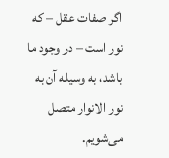اگر صفات عقل – که نور است – در وجود ما باشد، به وسیله آن به نور الانوار متصل می‌شویم.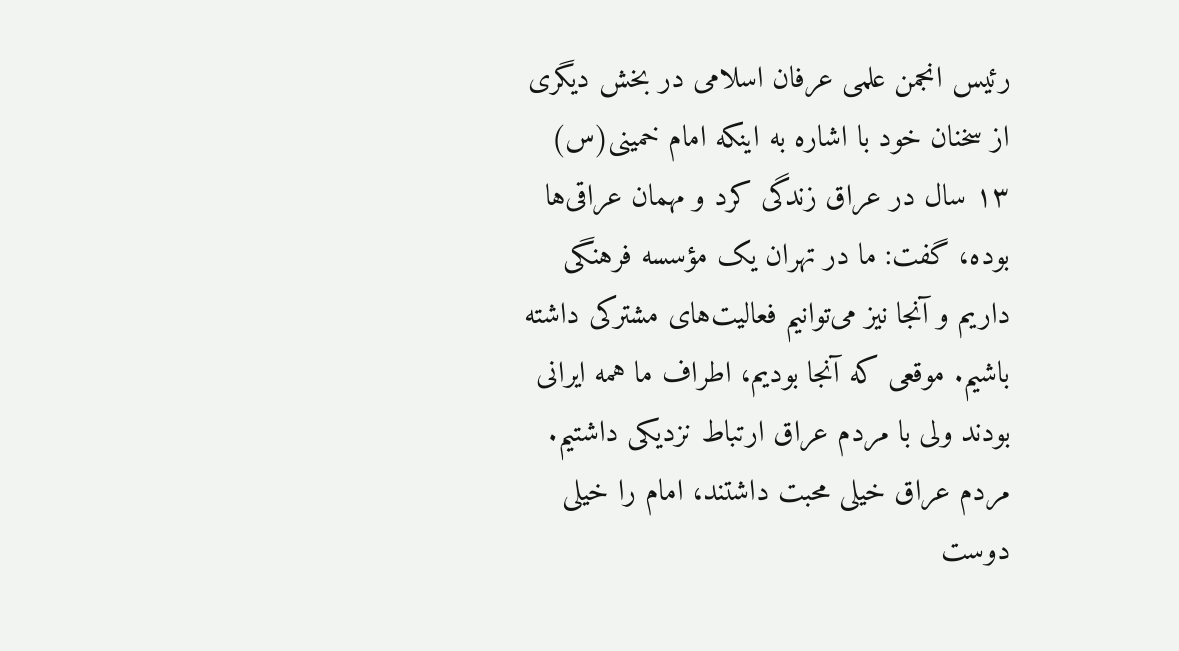رئیس انجمن علمی عرفان اسلامی در بخش دیگری از سخنان خود با اشاره به اینکه امام خمینی(س) ۱۳ سال در عراق زندگی کرد و مهمان عراقی‌ها بوده، گفت: ما در تهران یک مؤسسه فرهنگی داریم و آنجا نیز می‌توانیم فعالیت‌های مشترکی داشته باشیم. موقعی که آنجا بودیم، اطراف ما همه ایرانی بودند ولی با مردم عراق ارتباط نزدیکی داشتیم. مردم عراق خیلی محبت داشتند، امام را خیلی دوست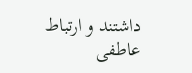داشتند و ارتباط عاطفی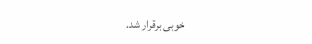خوبی برقرار شد.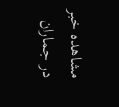مشاهده خبر در جماران